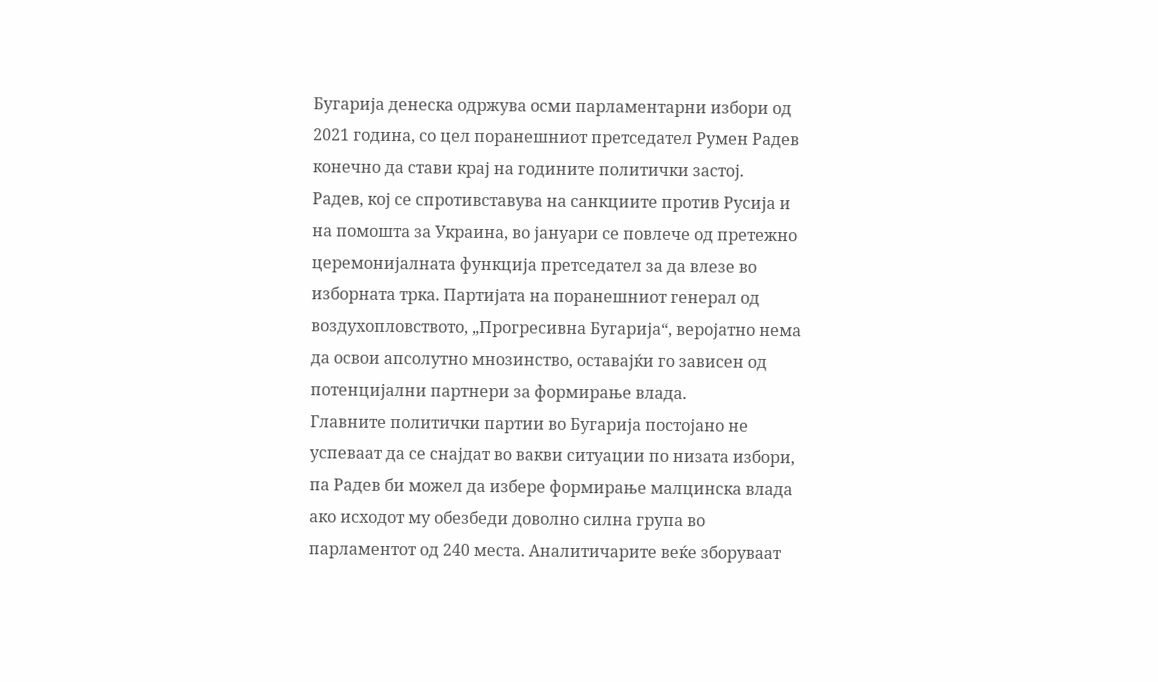Бугарија денеска одржува осми парламентарни избори од 2021 година, со цел поранешниот претседател Румен Радев конечно да стави крај на годините политички застој.
Радев, кој се спротивставува на санкциите против Русија и на помошта за Украина, во јануари се повлече од претежно церемонијалната функција претседател за да влезе во изборната трка. Партијата на поранешниот генерал од воздухопловството, „Прогресивна Бугарија“, веројатно нема да освои апсолутно мнозинство, оставајќи го зависен од потенцијални партнери за формирање влада.
Главните политички партии во Бугарија постојано не успеваат да се снајдат во вакви ситуации по низата избори, па Радев би можел да избере формирање малцинска влада ако исходот му обезбеди доволно силна група во парламентот од 240 места. Аналитичарите веќе зборуваат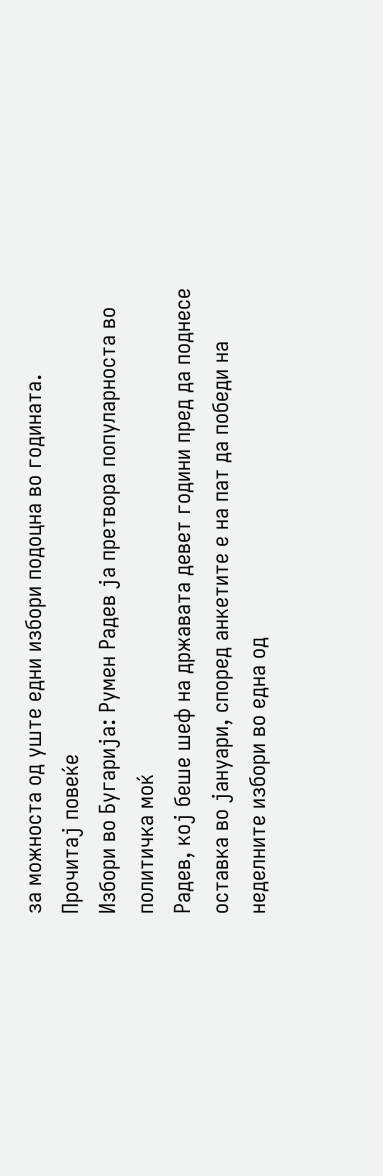за можноста од уште едни избори подоцна во годината.
Прочитај повеќе
Избори во Бугарија: Румен Радев ја претвора популарноста во политичка моќ
Радев, кој беше шеф на државата девет години пред да поднесе оставка во јануари, според анкетите е на пат да победи на неделните избори во една од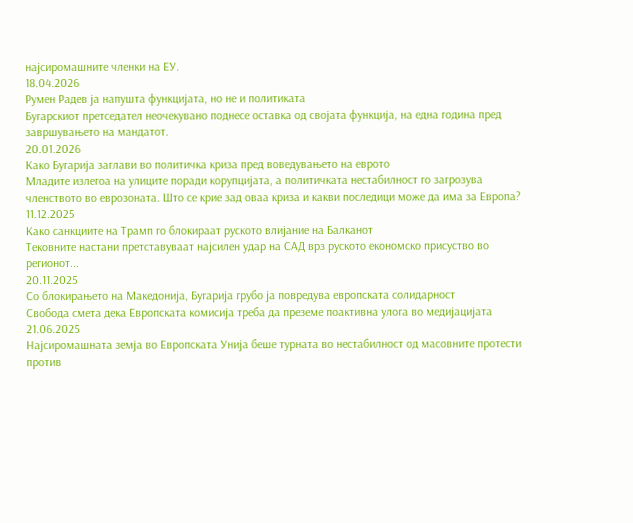најсиромашните членки на ЕУ.
18.04.2026
Румен Радев ја напушта функцијата, но не и политиката
Бугарскиот претседател неочекувано поднесе оставка од својата функција, на една година пред завршувањето на мандатот.
20.01.2026
Како Бугарија заглави во политичка криза пред воведувањето на еврото
Младите излегоа на улиците поради корупцијата, а политичката нестабилност го загрозува членството во еврозоната. Што се крие зад оваа криза и какви последици може да има за Европа?
11.12.2025
Како санкциите на Трамп го блокираат руското влијание на Балканот
Тековните настани претставуваат најсилен удар на САД врз руското економско присуство во регионот...
20.11.2025
Со блокирањето на Македонија, Бугарија грубо ја повредува европската солидарност
Свобода смета дека Европската комисија треба да преземе поактивна улога во медијацијата
21.06.2025
Најсиромашната земја во Европската Унија беше турната во нестабилност од масовните протести против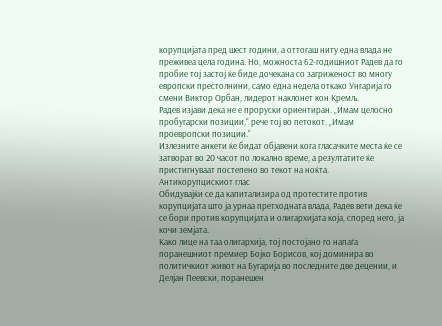корупцијата пред шест години, а оттогаш ниту една влада не преживеа цела година. Но, можноста 62-годишниот Радев да го пробие тој застој ќе биде дочекана со загриженост во многу европски престолнини, само една недела откако Унгарија го смени Виктор Орбан, лидерот наклонет кон Кремљ.
Радев изјави дека не е проруски ориентиран. „Имам целосно пробугарски позиции,“ рече тој во петокот. „Имам проевропски позиции.“
Излезните анкети ќе бидат објавени кога гласачките места ќе се затворат во 20 часот по локално време, а резултатите ќе пристигнуваат постепено во текот на ноќта.
Антикорупцискиот глас
Обидувајќи се да капитализира од протестите против корупцијата што ја урнаа претходната влада, Радев вети дека ќе се бори против корупцијата и олигархијата која, според него, ја кочи земјата.
Како лице на таа олигархија, тој постојано го напаѓа поранешниот премиер Бојко Борисов, кој доминира во политичкиот живот на Бугарија во последните две децении, и Делјан Пеевски, поранешен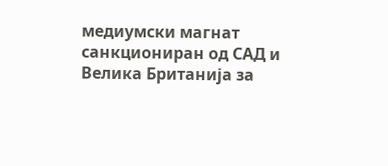медиумски магнат санкциониран од САД и Велика Британија за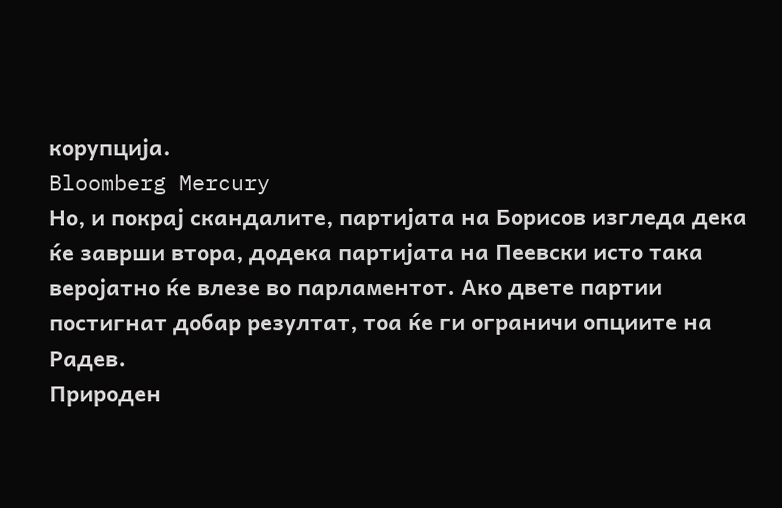корупција.
Bloomberg Mercury
Но, и покрај скандалите, партијата на Борисов изгледа дека ќе заврши втора, додека партијата на Пеевски исто така веројатно ќе влезе во парламентот. Ако двете партии постигнат добар резултат, тоа ќе ги ограничи опциите на Радев.
Природен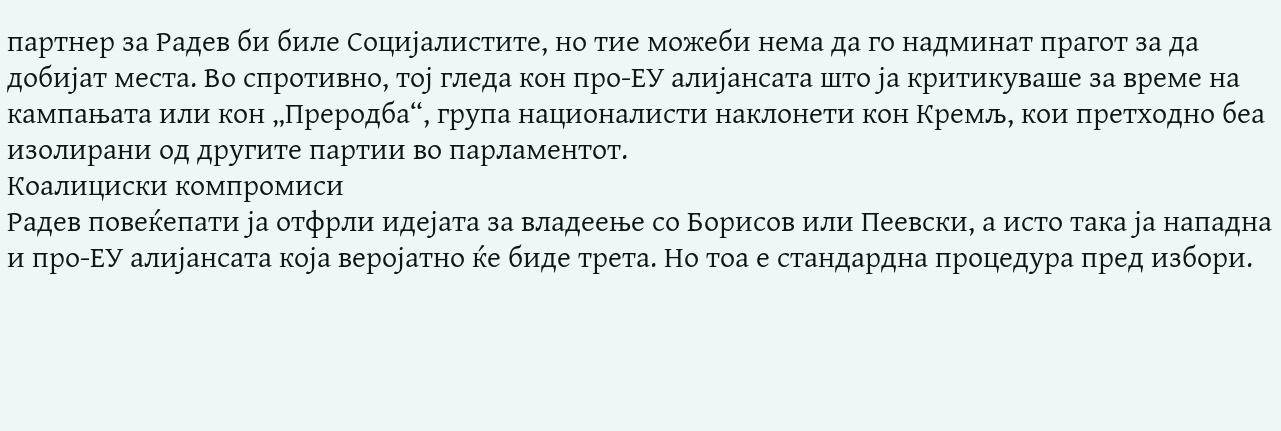партнер за Радев би биле Социјалистите, но тие можеби нема да го надминат прагот за да добијат места. Во спротивно, тој гледа кон про-ЕУ алијансата што ја критикуваше за време на кампањата или кон „Преродба“, група националисти наклонети кон Кремљ, кои претходно беа изолирани од другите партии во парламентот.
Коалициски компромиси
Радев повеќепати ја отфрли идејата за владеење со Борисов или Пеевски, а исто така ја нападна и про-ЕУ алијансата која веројатно ќе биде трета. Но тоа е стандардна процедура пред избори.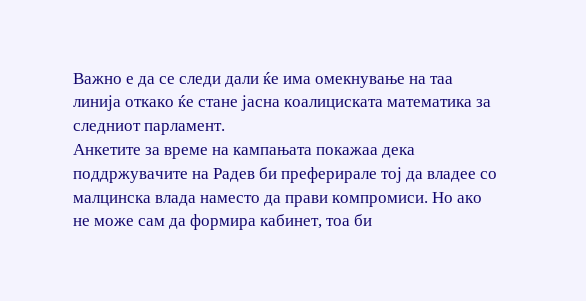Важно е да се следи дали ќе има омекнување на таа линија откако ќе стане јасна коалициската математика за следниот парламент.
Анкетите за време на кампањата покажаа дека поддржувачите на Радев би преферирале тој да владее со малцинска влада наместо да прави компромиси. Но ако не може сам да формира кабинет, тоа би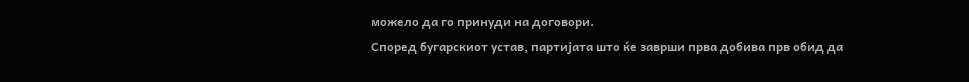можело да го принуди на договори.
Според бугарскиот устав, партијата што ќе заврши прва добива прв обид да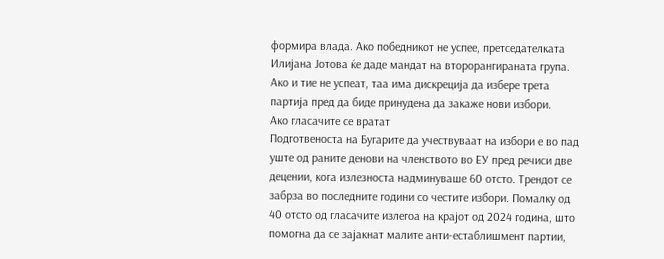формира влада. Ако победникот не успее, претседателката Илијана Јотова ќе даде мандат на второрангираната група. Ако и тие не успеат, таа има дискреција да избере трета партија пред да биде принудена да закаже нови избори.
Ако гласачите се вратат
Подготвеноста на Бугарите да учествуваат на избори е во пад уште од раните денови на членството во ЕУ пред речиси две децении, кога излезноста надминуваше 60 отсто. Трендот се забрза во последните години со честите избори. Помалку од 40 отсто од гласачите излегоа на крајот од 2024 година, што помогна да се зајакнат малите анти-естаблишмент партии,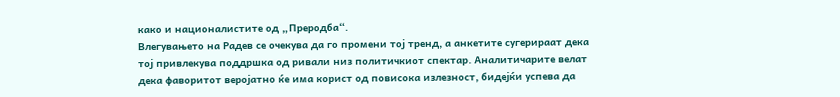како и националистите од „Преродба“.
Влегувањето на Радев се очекува да го промени тој тренд, а анкетите сугерираат дека тој привлекува поддршка од ривали низ политичкиот спектар. Аналитичарите велат дека фаворитот веројатно ќе има корист од повисока излезност, бидејќи успева да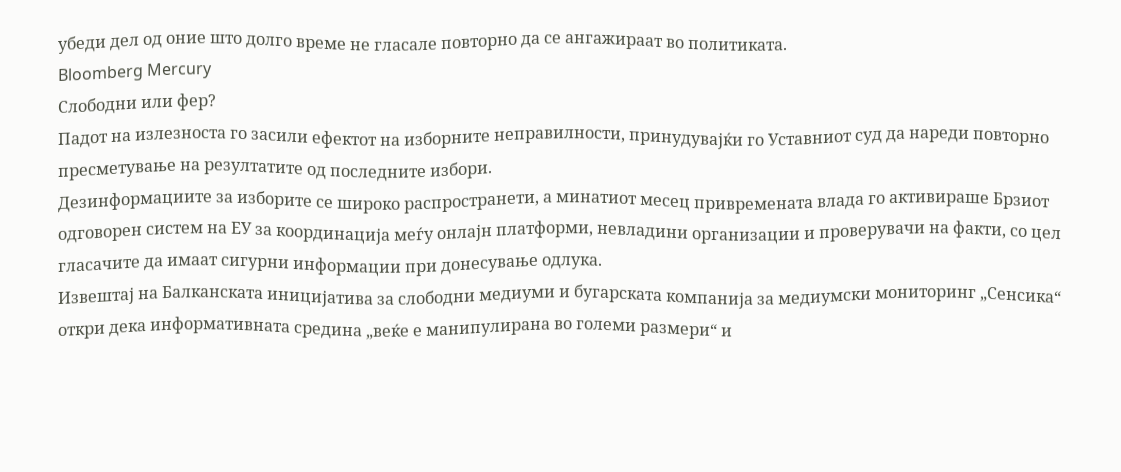убеди дел од оние што долго време не гласале повторно да се ангажираат во политиката.
Bloomberg Mercury
Слободни или фер?
Падот на излезноста го засили ефектот на изборните неправилности, принудувајќи го Уставниот суд да нареди повторно пресметување на резултатите од последните избори.
Дезинформациите за изборите се широко распространети, а минатиот месец привремената влада го активираше Брзиот одговорен систем на ЕУ за координација меѓу онлајн платформи, невладини организации и проверувачи на факти, со цел гласачите да имаат сигурни информации при донесување одлука.
Извештај на Балканската иницијатива за слободни медиуми и бугарската компанија за медиумски мониторинг „Сенсика“ откри дека информативната средина „веќе е манипулирана во големи размери“ и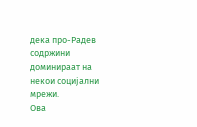дека про-Радев содржини доминираат на некои социјални мрежи.
Ова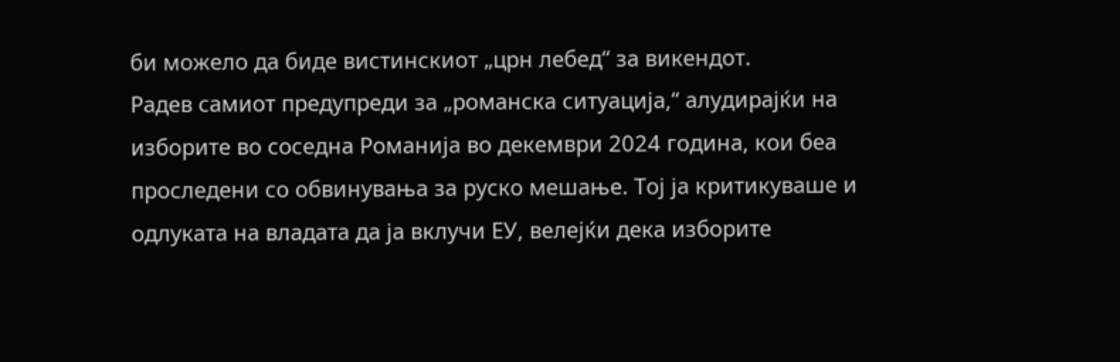би можело да биде вистинскиот „црн лебед“ за викендот.
Радев самиот предупреди за „романска ситуација,“ алудирајќи на изборите во соседна Романија во декември 2024 година, кои беа проследени со обвинувања за руско мешање. Тој ја критикуваше и одлуката на владата да ја вклучи ЕУ, велејќи дека изборите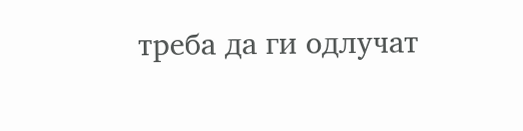треба да ги одлучат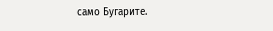само Бугарите.